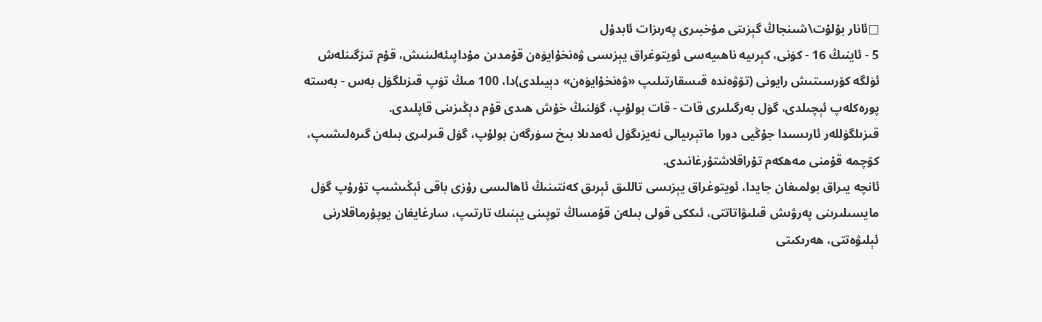□ئانار بۇلۇت\شىنجاڭ گېزىتى مۇخبىرى پەرىزات ئابدۇل
5 - ئاينىڭ 16 - كۈنى، كېرىيە ناھىيەسى ئويتوغراق يېزىسى ۋەنخۇايۈەن قۇمدىن مۇداپىئەلىنىش، قۇم تىزگىنلەش ئۈلگە كۆرسىتىش رايونى (تۆۋەندە قىسقارتىلىپ «ۋەنخۇايۈەن» دېيىلدى)دا، 100 مىڭ تۈپ قىزىلگۈل بەس - بەستە پورەكلەپ ئېچىلدى، گۈل بەرگىلىرى قات - قات بولۇپ، گۈلنىڭ خۇش ھىدى قۇم دېڭىزىنى قاپلىدى.
قىزىلگۈللەر ئارىسىدا جۇڭيى دورا ماتېرىيالى نەيزىگۈل ئەمدىلا بىخ سۈرگەن بولۇپ، گۈل قىرلىرى بىلەن گىرەلىشىپ، كۆچمە قۇمنى مەھكەم تۇراقلاشتۇرغانىدى.
ئانچە يىراق بولمىغان جايدا، ئويتوغراق يېزىسى تاللىق ئېرىق كەنتىنىڭ ئاھالىسى رۇزى باقى ئېڭىشىپ تۇرۇپ گۈل مايسىلىرىنى پەرۋىش قىلىۋاتاتتى، ئىككى قولى بىلەن قۇمساڭ توپىنى يېنىك تارتىپ، سارغايغان يوپۇرماقلارنى ئېلىۋەتتى، ھەرىكىتى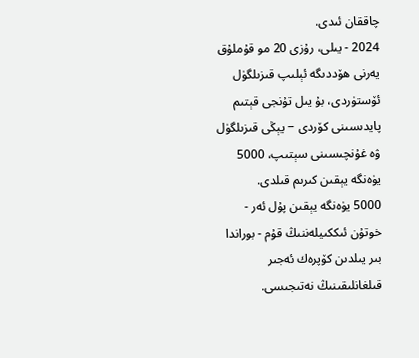چاققان ئىدى.
2024 - يىلى، رۇزى 20 مو قۇملۇق يەرنى ھۆددىگە ئېلىپ قىزىلگۈل ئۆستۈردى، بۇ يىل تۇنجى قېتىم پايدىسىنى كۆردى − يېڭى قىزىلگۈل ۋە غۇنچىسىنى سېتىپ، 5000 يۈەنگە يېقىن كىرىم قىلدى.
5000 يۈەنگە يېقىن پۇل ئەر - خوتۇن ئىككىيلەننىڭ قۇم - بوراندا بىر يىلدىن كۆپرەك ئەجىر قىلغانلىقىنىڭ نەتىجىسى.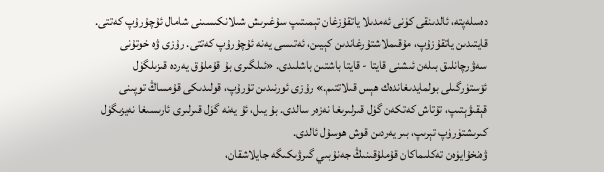دەسلەپتە، ئالدىنقى كۈنى ئەمدىلا ياتقۇزغان تېمىتىپ سۇغىرىش شىلانكىسىنى شامال ئۇچۇرۇپ كەتتى. قايتىدىن ياتقۇزۇپ، مۇقىملاشتۇرغاندىن كېيىن، ئەتىسى يەنە ئۇچۇرۇپ كەتتى. رۇزى ۋە خوتۇنى سەۋرچانلىق بىلەن ئىشنى قايتا - قايتا باشتىن باشلىدى. «ئىلگىرى بۇ قۇملۇق يەردە قىزىلگۈل ئۆستۈرگىلى بولمايدىغاندەك ھېس قىلاتتىم.» رۇزى ئورنىدىن تۇرۇپ، قولىدىكى قۇمساڭ توپىنى قېقىۋېتىپ، تۇتاش كەتكەن گۈل قىرلىرىغا نەزەر سالدى. بۇ يىل، ئۇ يەنە گۈل قىرلىرى ئارىسىغا نەيزىگۈل كىرىشتۈرۈپ تېرىپ، بىر يەردىن قوش ھوسۇل ئالدى.
ۋەنخۇايۈەن تەكلىماكان قۇملۇقىنىڭ جەنۇبىي گىرۋىكىگە جايلاشقان،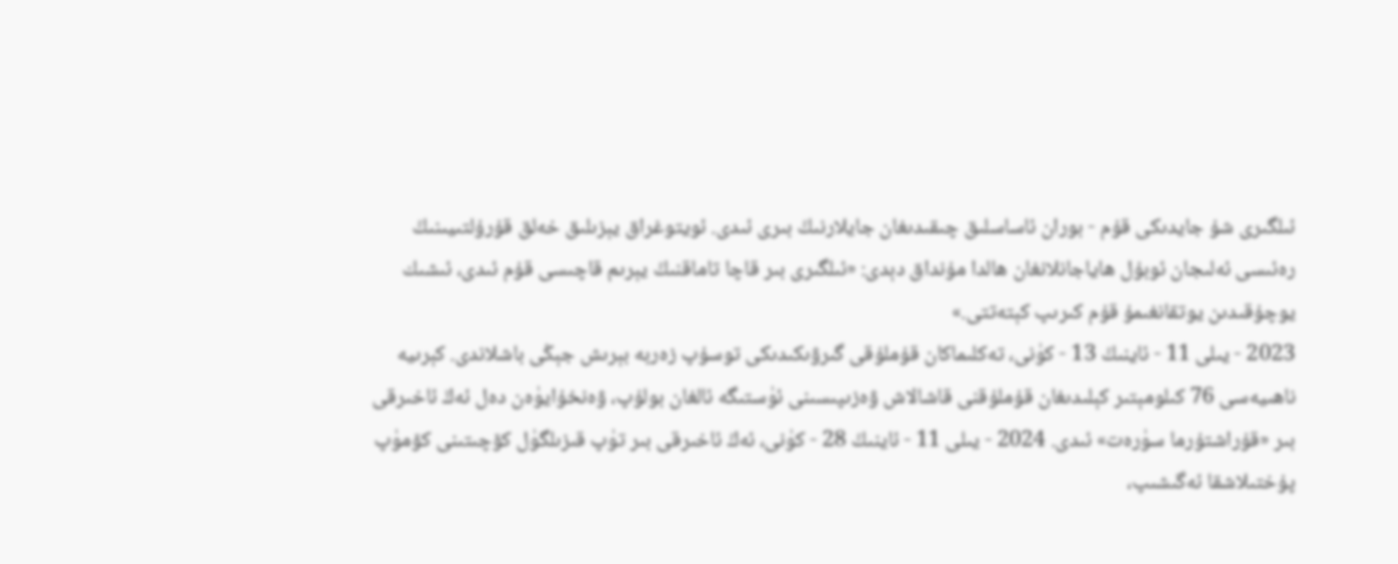ئىلگىرى شۇ جايدىكى قۇم - بوران ئاساسلىق چىقىدىغان جايلارنىڭ بىرى ئىدى. ئويتوغراق يېزىلىق خەلق قۇرۇلتىيىنىڭ رەئىسى ئەلىجان ئوبۇل ھاياجانلانغان ھالدا مۇنداق دېدى: «ئىلگىرى بىر قاچا تاماقنىڭ يېرىم قاچىسى قۇم ئىدى، ئىشىك يوچۇقىدىن يوتقانغىمۇ قۇم كىرىپ كېتەتتى.»
2023 - يىلى 11 - ئاينىڭ 13 - كۈنى، تەكلىماكان قۇملۇقى گىرۋىكىدىكى توسۇپ زەربە بېرىش جېڭى باشلاندى. كېرىيە ناھىيەسى 76 كىلومېتىر كېلىدىغان قۇملۇقنى قاشالاش ۋەزىپىسىنى ئۈستىگە ئالغان بولۇپ، ۋەنخۇايۈەن دەل ئەڭ ئاخىرقى بىر «قۇراشتۇرما سۈرەت» ئىدى. 2024 - يىلى 11 - ئاينىڭ 28 - كۈنى، ئەڭ ئاخىرقى بىر تۈپ قىزىلگۈل كۆچىتىنى كۆمۈپ پۇختىلاشقا ئەگىشىپ،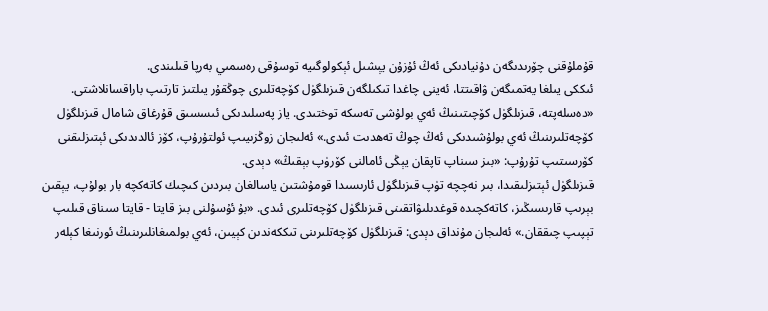قۇملۇقنى چۆرىدىگەن دۇنيادىكى ئەڭ ئۇزۇن يېشىل ئېكولوگىيە توسۇقى رەسمىي بەرپا قىلىندى.
ئىككى يىلغا يەتمىگەن ۋاقىتتا، ئەينى چاغدا تىكىلگەن قىزىلگۈل كۆچەتلىرى چوڭقۇر يىلتىز تارتىپ باراقسانلاشتى.
«دەسلەپتە، قىزىلگۈل كۆچىتىنىڭ ئەي بولۇشى تەسكە توختىدى. ياز پەسلىدىكى ئىسسىق قۇرغاق شامال قىزىلگۈل كۆچەتلىرىنىڭ ئەي بولۇشىدىكى ئەڭ چوڭ تەھدىت ئىدى.» ئەلىجان زوڭزىيىپ ئولتۇرۇپ، كۆز ئالدىدىكى ئېتىزلىقنى كۆرسىتىپ تۇرۇپ: «بىز سىناپ تاپقان يېڭى ئامالنى كۆرۈپ بېقىڭ» دېدى.
قىزىلگۈل ئېتىزلىقىدا، بىر نەچچە تۈپ قىزىلگۈل ئارىسىدا قومۇشتىن ياسالغان بىردىن كىچىك كاتەكچە بار بولۇپ، يېقىن بېرىپ قارىسىڭىز، كاتەكچىدە قوغدىلىۋاتقىنى قىزىلگۈل كۆچەتلىرى ئىدى. «بۇ ئۇسۇلنى بىز قايتا - قايتا سىناق قىلىپ تېپىپ چىققان.» ئەلىجان مۇنداق دېدى: قىزىلگۈل كۆچەتلىرىنى تىككەندىن كېيىن، ئەي بولمىغانلىرىنىڭ ئورنىغا كېلەر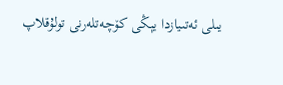يىلى ئەتىيازدا يېڭى كۆچەتلەرنى تولۇقلاپ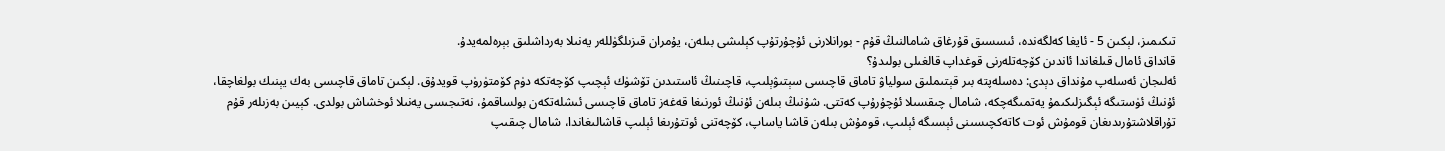تىكىمىز، لېكىن 5 - ئايغا كەلگەندە، ئىسسىق قۇرغاق شامالنىڭ قۇم - بورانلارنى ئۇچۇرتۇپ كېلىشى بىلەن، يۇمران قىزىلگۈللەر يەنىلا بەرداشلىق بېرەلمەيدۇ.
قانداق ئامال قىلغاندا ئاندىن كۆچەتلەرنى قوغداپ قالغىلى بولىدۇ؟
ئەلىجان ئەسلەپ مۇنداق دېدى: دەسلەپتە بىر قېتىملىق سولياۋ تاماق قاچىسى سېتىۋېلىپ، قاچىنىڭ ئاستىدىن تۆشۈك ئېچىپ كۆچەتكە دۈم كۆمتۈرۈپ قويدۇق. لېكىن تاماق قاچىسى بەك يېنىك بولغاچقا، ئۇنىڭ ئۈستىگە ئېگىزلىكىمۇ يەتمىگەچكە، شامال چىقسىلا ئۇچۇرۇپ كەتتى. شۇنىڭ بىلەن ئۇنىڭ ئورنىغا قەغەز تاماق قاچىسى ئىشلەتكەن بولساقمۇ، نەتىجىسى يەنىلا ئوخشاش بولدى. كېيىن بەزىلەر قۇم تۇراقلاشتۇرىدىغان قومۇش ئوت كاتەكچىسىنى ئېسىگە ئېلىپ، قومۇش بىلەن قاشا ياساپ، كۆچەتنى ئوتتۇرىغا ئېلىپ قاشالىغاندا، شامال چىقىپ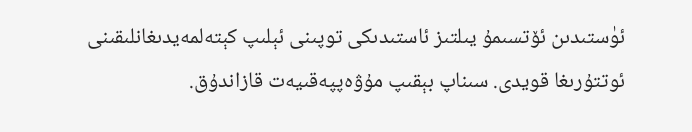ئۈستىدىن ئۆتسىمۇ يىلتىز ئاستىدىكى توپىنى ئېلىپ كېتەلمەيدىغانلىقىنى ئوتتۇرىغا قويدى. سىناپ بېقىپ مۇۋەپپەقىيەت قازاندۇق.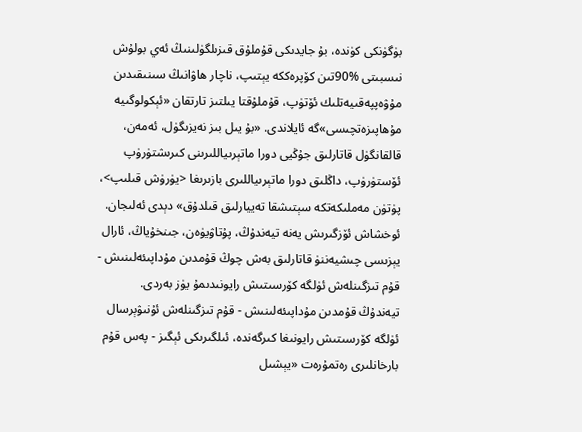بۈگۈنكى كۈندە، بۇ جايدىكى قۇملۇق قىزىلگۈلىنىڭ ئەي بولۇش نىسبىتى %90تىن كۆپرەككە يېتىپ، ناچار ھاۋانىڭ سىنىقىدىن مۇۋەپپەقىيەتلىك ئۆتۈپ، قۇملۇقتا يىلتىز تارتقان «ئېكولوگىيە مۇھاپىزەتچىسى»گە ئايلاندى. «بۇ يىل بىز نەيزىگۈل، ئەمەن، قالقانگۈل قاتارلىق جۇڭيى دورا ماتېرىياللىرىنى كىرىشتۈرۈپ ئۆستۈرۈپ، داڭلىق دورا ماتېرىياللىرى بازىرىغا <يۈرۈش قىلىپ>، پۈتۈن مەملىكەتكە سېتىشقا تەييارلىق قىلدۇق» دېدى ئەلىجان.
ئوخشاش ئۆزگىرىش يەنە تيەندۇڭ، پۇتاۋيۈەن، جىنخۇياڭ، ئارال يېزىسى چىشيەننۈ قاتارلىق بەش چوڭ قۇمدىن مۇداپىئەلىنىش - قۇم تىزگىنلەش ئۈلگە كۆرسىتىش رايونىدىمۇ يۈز بەردى.
تيەندۇڭ قۇمدىن مۇداپىئەلىنىش - قۇم تىزگىنلەش ئۇنىۋېرسال ئۈلگە كۆرسىتىش رايونىغا كىرگەندە، ئىلگىرىكى ئېگىز - پەس قۇم بارخانلىرى رەتمۇرەت «يېشىل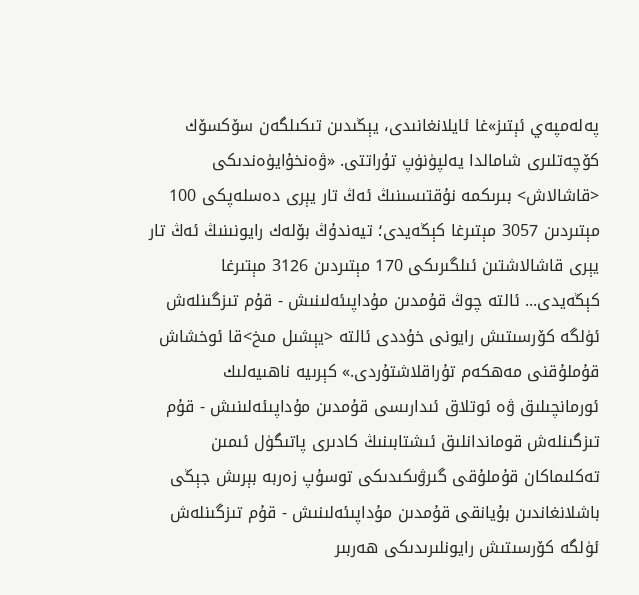پەلەمپەي ئېتىز»غا ئايلانغانىدى، يېڭىدىن تىكىلگەن سۆكسۆك كۆچەتلىرى شامالدا يەلپۈنۈپ تۇراتتى. «ۋەنخۇايۈەندىكى <قاشالاش> بىرىكمە نۇقتىسىنىڭ ئەڭ تار يېرى دەسلەپكى 100 مېتىردىن 3057 مېتىرغا كېڭەيدى؛ تيەندۇڭ بۆلەك رايونىنىڭ ئەڭ تار يېرى قاشالاشتىن ئىلگىرىكى 170 مېتىردىن 3126 مېتىرغا كېڭەيدى... ئالتە چوڭ قۇمدىن مۇداپىئەلىنىش - قۇم تىزگىنلەش ئۈلگە كۆرسىتىش رايونى خۇددى ئالتە <يېشىل مىخ>قا ئوخشاش قۇملۇقنى مەھكەم تۇراقلاشتۇردى.» كېرىيە ناھىيەلىك ئورمانچىلىق ۋە ئوتلاق ئىدارىسى قۇمدىن مۇداپىئەلىنىش - قۇم تىزگىنلەش قوماندانلىق ئىشتابىنىڭ كادىرى پاتىگۈل ئىمىن تەكلىماكان قۇملۇقى گىرۋىكىدىكى توسۇپ زەربە بېرىش جېڭى باشلانغاندىن بۇيانقى قۇمدىن مۇداپىئەلىنىش - قۇم تىزگىنلەش ئۈلگە كۆرسىتىش رايونلىرىدىكى ھەربىر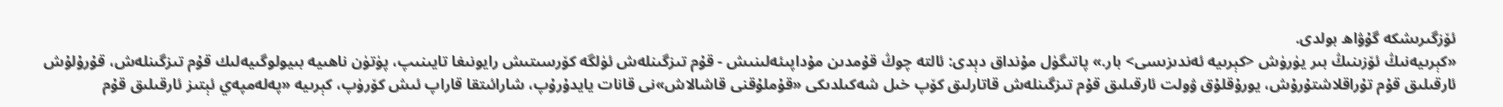ئۆزگىرىشكە گۇۋاھ بولدى.
«كېرىيەنىڭ ئۆزىنىڭ بىر يۈرۈش <كېرىيە ئەندىزىسى> بار.» پاتىگۈل مۇنداق دېدى: ئالتە چوڭ قۇمدىن مۇداپىئەلىنىش - قۇم تىزگىنلەش ئۈلگە كۆرسىتىش رايونىغا تايىنىپ، پۈتۈن ناھىيە بىيولوگىيەلىك قۇم تىزگىنلەش، قۇرۇلۇش ئارقىلىق قۇم تۇراقلاشتۇرۇش، يورۇقلۇق ۋولت ئارقىلىق قۇم تىزگىنلەش قاتارلىق كۆپ خىل شەكىلدىكى «قۇملۇقنى قاشالاش»نى قانات يايدۇرۇپ، شارائىتقا قاراپ ئىش كۆرۈپ، كېرىيە «پەلەمپەي ئېتىز ئارقىلىق قۇم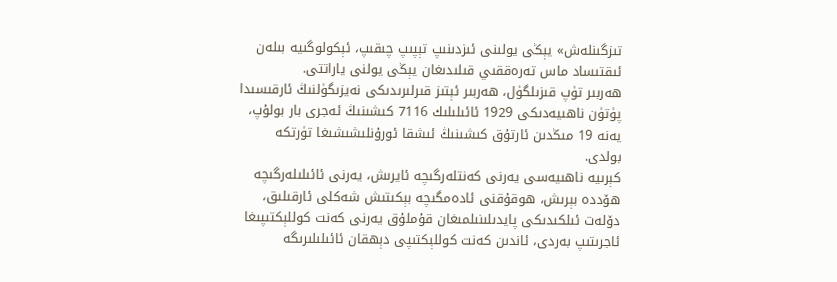تىزگىنلەش» يېڭى يولىنى ئىزدىنىپ تېپىپ چىقىپ، ئېكولوگىيە بىلەن ئىقتىساد ماس تەرەققىي قىلىدىغان يېڭى يولنى ياراتتى.
ھەربىر تۈپ قىزىلگۈل، ھەربىر ئېتىز قىرلىرىدىكى نەيزىگۈلنىڭ ئارقىسىدا پۈتۈن ناھىيەدىكى 1929 ئائىلىلىك 7116 كىشىنىڭ ئەجرى بار بولۇپ، يەنە 19 مىڭدىن ئارتۇق كىشىنىڭ ئىشقا ئورۇنلىشىشىغا تۈرتكە بولدى.
كېرىيە ناھىيەسى يەرنى كەنتلەرگىچە ئايرىش، يەرنى ئائىلىلەرگىچە ھۆددە بېرىش، ھوقۇقنى ئادەمگىچە بېكىتىش شەكلى ئارقىلىق، دۆلەت ئىلكىدىكى پايدىلىنىلمىغان قۇملۇق يەرنى كەنت كوللېكتىپىغا ئاجرىتىپ بەردى، ئاندىن كەنت كوللېكتىپى دېھقان ئائىلىلىرىگە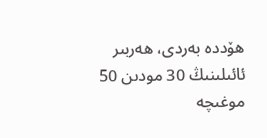ھۆددە بەردى، ھەربىر ئائىلىنىڭ 30 مودىن 50 موغىچە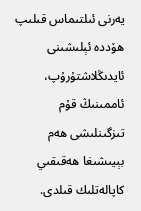يەرنى ئىلتىماس قىلىپ ھۆددە ئېلىشىنى ئايدىڭلاشتۇرۇپ، ئاممىنىڭ قۇم تىزگىنلىشى ھەم بېيىشىغا ھەقىقىي كاپالەتلىك قىلدى.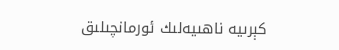كېرىيە ناھىيەلىك ئورمانچىلىق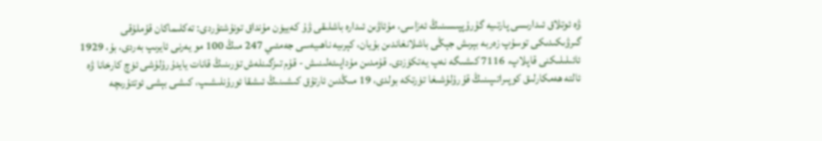ۋە ئوتلاق ئىدارىسى پارتىيە گۇرۇپپىسىنىڭ ئەزاسى، مۇئاۋىن ئىدارە باشلىقى ۋۇ كەييۈن مۇنداق تونۇشتۇردى: تەكلىماكان قۇملۇقى گىرۋىكىدىكى توسۇپ زەربە بېرىش جېڭى باشلانغاندىن بۇيان، كېرىيە ناھىيەسى جەمئىي 247 مىڭ 100 مو يەرنى ئايرىپ بەردى، بۇ، 1929 ئائىلىلىكنى قاپلاپ، 7116 كىشىگە نەپ يەتكۈزدى. قۇمدىن مۇداپىئەلىنىش - قۇم تىزگىنلەش تۈرىنىڭ قانات يايدۇرۇلۇشى ئۈچ كارخانا ۋە ئالتە ھەمكارلىق كوپىراتىپىنىڭ قۇرۇلۇشىغا تۈرتكە بولدى، 19 مىڭدىن ئارتۇق كىشىنىڭ ئىشقا ئورۇنلىشىپ، كىشى بېشى ئوتتۇرىچە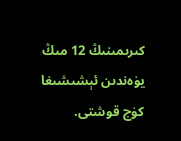كىرىمىنىڭ 12 مىڭ يۈەندىن ئېشىشىغا كۈچ قوشتى.